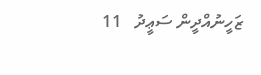ޒަހީނުއްދީން ސަޢީދު   11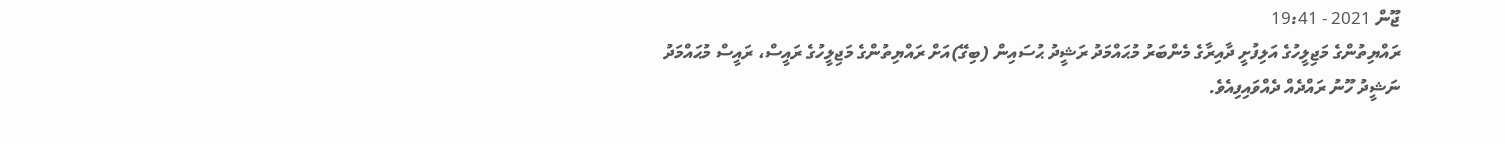ޖޫން 2021 - 19:41
ރައްޔިތުންގެ މަޖިލީހުގެ އަލިފުށީ ދާއިރާގެ މެންބަރު މުޙައްމަދު ރަޝީދު ޙުސައިން (ބިގޭ)އަށް ރައްޔިތުންގެ މަޖިލީހުގެ ރައީސް، ރައީސް މުޙައްމަދު ނަޝީދު ހޫނު ރައްދެއް ދެއްވައިފިއެވެ.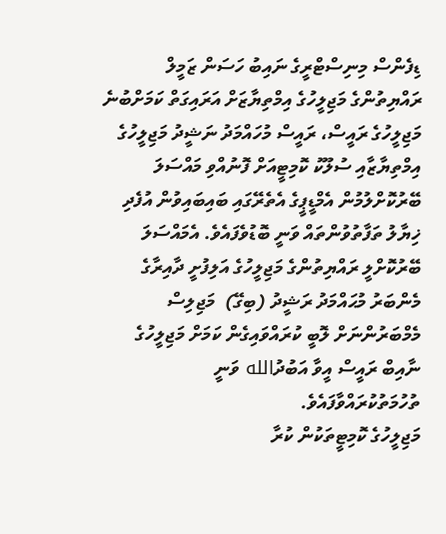ޑިފެންސް މިނިސްޓްރީގެ ނައިބު ހަސަން ޒަމީލް ރައްޔިތުންގެ މަޖިލީހުގެ އިމްތިޔާޒަށް އަރައިގަތް ކަމަށްބުނެ މަޖިލީހުގެ ރައީސް، ރައީސް މުހައްމަދު ނަޝީދު މަޖިލީހުގެ އިމްތިޔާޒާއި ސުލޫކު ކޮމިޓީއަށް ފޮނުއްވި މައްސަލަ ބޭރުކޮށްލުމުން އެމްޑީޕީގެ އެތެރޭގައި ބައިބައިވުން އުފެދި ޚިޔާލު ތަފާތުވުންތައް ވަނީ ބޮޑުވެފައެވެ. އެމައްސަލަ ބޭރުކޮށްލީ ރައްޔިތުންގެ މަޖިލީހުގެ އަލިފުށީ ދާއިރާގެ މެންބަރު މުޙައްމަދު ރަޝީދު (ބިގޭ)  މަޖިލިސް މެމްބަރުންނަށް ލޮބީ ކުރައްވައިގެން ކަމަށް މަޖިލީހުގެ ނާއިބް ރައީސް އީވާ އަބުދުالله ވަނީ ތުހުމަތުކުރައްވާފައެވެ.
މަޖިލީހުގެ ކޮމިޓީތަކުން ކުރާ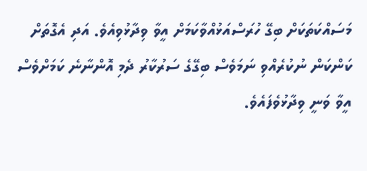މަސައްކަތަކަށް ބިގޭ ހުރަސްއަޅުއްވާކަމަށް އީވާ ވިދާޅުވިއެވެ. އަދި އެގޮތަށް ކަންކަން ނުކުރެއްވި ނަމަވެސް ބިގޭގެ ސަރުކާރު ދެމި އޮންނާނެ ކަމަށްވެސް އީވާ ވަނީ ވިދާޅުވެފައެވެ.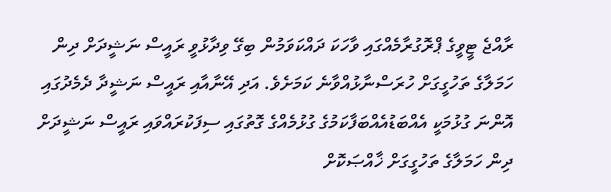ރާއްޖެ ޓީވީގެ ޕްރޮގުރާމެއްގައި ވާހަކަ ދައްކަވަމުން ބިގޭ ވިދާޅުވީ ރައީސް ނަޝީދަށް ދިން ހަމަލާގެ ތަހުގީގަށް ހުރަސްނާޅުއްވާނެ ކަމަށެވެ. އަދި އޭނާއާއި ރައީސް ނަޝީދާ ދެމެދުގައި އޮންނަ ގުޅުމަކީ އެއްބަޑުއެއްބަފާކަމުގެ ގުޅުމެއްގެ ގޮތުގައި ސިފަކުރައްވައި ރައީސް ނަޝީދަށް ދިން ހަމަލާގެ ތަހުގީގަށް ޚާއްޞަކޮށް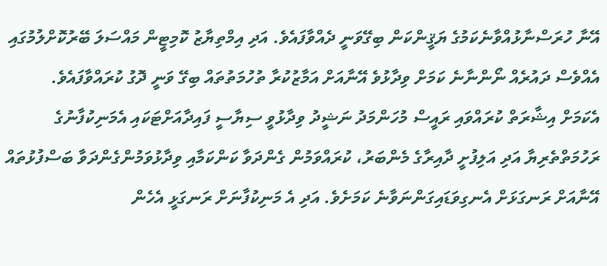އޭނާ ހުރަސްނާޅުއްވާނެކަމުގެ ޔަޤީންކަން ބިގޭވަނީ ދެއްވާފައެވެ. އަދި އިމްތިޔާޒު ކޮމިޓީން މައްސަލަ ބޭރުކޮށްލުމުގައި އެއްވެސް ދައުރެއް ނޯންނާނެ ކަމަށް ވިދާޅުވެ އޭނާއަށް އަމާޒުކުރާ ތުހުމަތުތައް ބިގޭ ވަނީ ދޮގު ކުރައްވާފައެވެ.
އެކަމަށް އިޝާރަތް ކުރައްވައި ރައީސް މުހަންމަދު ނަޝީދު ވިދާޅުވީ ސިޔާސީ ފައިދާއަށްޓަކައި އެމަނިކުފާނުގެ ރަހުމަތްތެރިޔާ އަދި އަލިފުށީ ދާއިރާގެ މެންބަރު، ކުރައްވަމުން ގެންދަވާ ކަންކަމާއި ވިދާޅުވަމުންގެންދަވާ ބަސްފުޅުތައް އޭނާއަށް ރަނގަޅަށް އެނގިވަޑައިގަންނަވާނެ ކަމަށެވެ. އަދި އެ މަނިކުފާނަށް ރަނގަޅީ އެހެން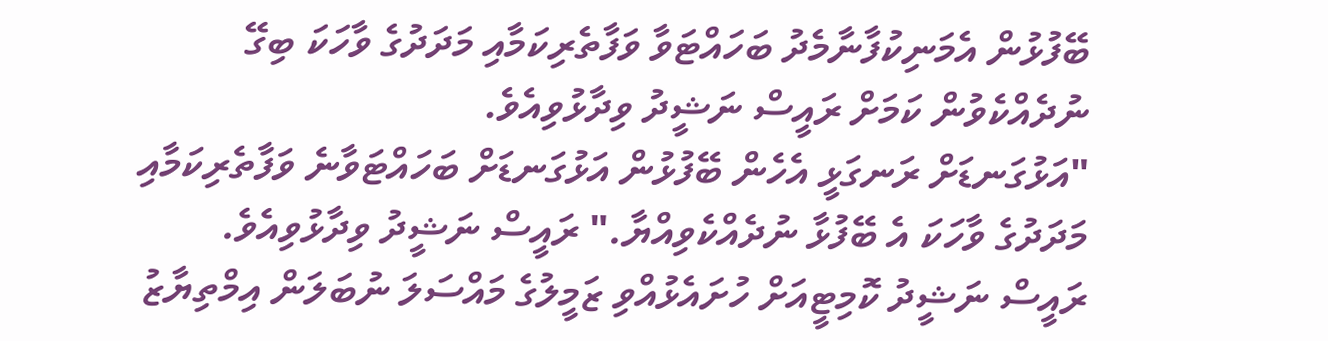ބޭފުޅުން އެމަނިކުފާނާމެދު ބަހައްޓަވާ ވަފާތެރިކަމާއި މަދަދުގެ ވާހަކަ ބިގޭ ނުދެއްކެވުން ކަމަށް ރައީސް ނަޝީދު ވިދާޅުވިއެވެ.
"އަޅުގަނޑަށް ރަނގަޅީ އެހެން ބޭފުޅުން އަޅުގަނޑަށް ބަހައްޓަވާނެ ވަފާތެރިކަމާއި މަދަދުގެ ވާހަކަ އެ ބޭފުޅާ ނުދެއްކެވިއްޔާ." ރައީސް ނަޝީދު ވިދާޅުވިއެވެ.
ރައީސް ނަޝީދު ކޮމިޓީއަށް ހުށައެޅުއްވި ޒަމީލުގެ މައްސަލަ ނުބަލަން އިމްތިޔާޒު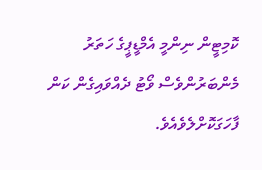ކޮމިޓީން ނިންމީ އެމްޑީޕީގެ ހަތަރު މެންބަރުންވެސް ވޯޓު ދެއްވައިގެން ކަން ފާހަގަކޮށްލެވެއެވެ.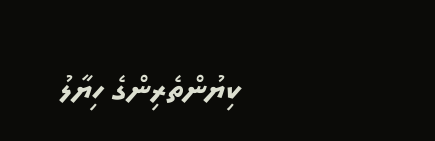ކިޔުންތެރިންގެ ހިޔާލު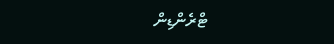ޓްރެންޑިން